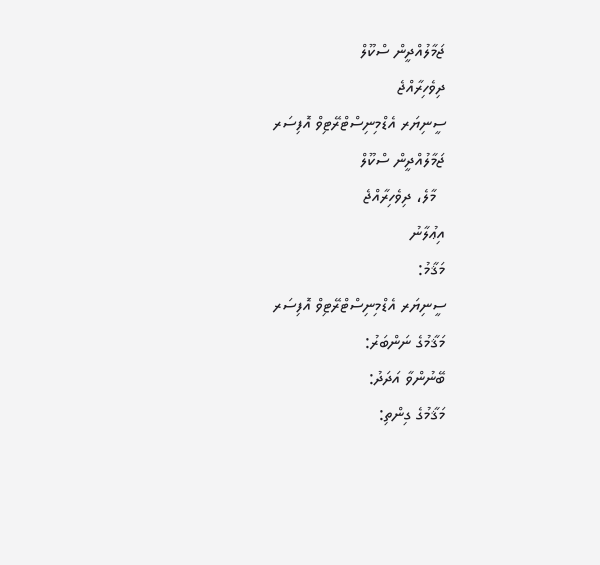ޖަމާލުއްދީން ސްކޫލް
ދިވެހިރާއްޖެ
ސީނިޔަރ އެޑްމިނިސްޓްރޭޓިވް އޮފިސަރ
ޖަމާލުއްދީން ސްކޫލް
  މާލެ، ދިވެހިރާއްޖެ
އިޢުލާނު
މަޤާމު:
ސީނިޔަރ އެޑްމިނިސްޓްރޭޓިވް އޮފިސަރ
މަޤާމުގެ ނަންބަރު:
ބޭނުންވާ އަދަދު:
މަޤާމުގެ ގިންތި: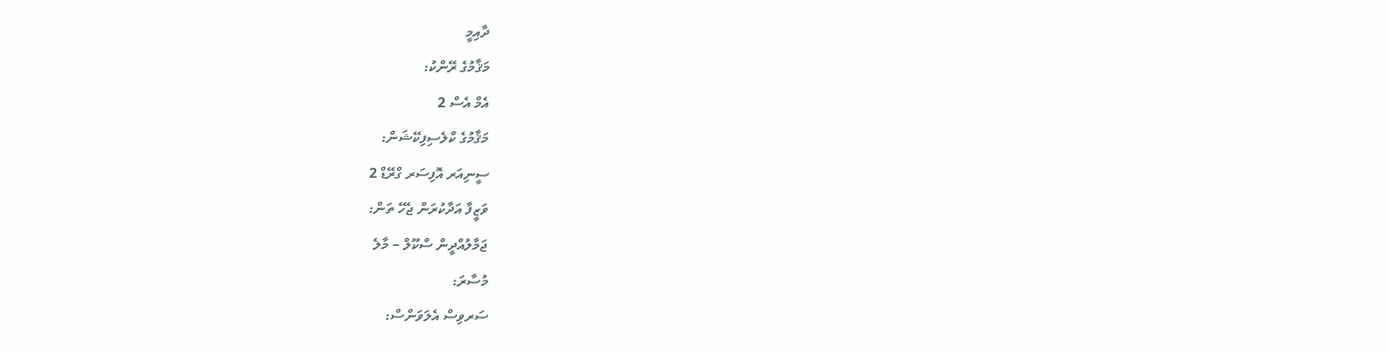ދާއިމީ
މަޤާމުގެ ރޭންކު:
އެމް އެސް 2
މަޤާމުގެ ކްލެސިފިކޭޝަން:
ސީނިއަރ އޮފިސަރ ގްރޭޑް 2
ވަޒީފާ އަދާކުރަން ޖެހޭ ތަން:
ޖަމާލުއްދީން ސްކޫލް – މާލެ
މުސާރަ:
ސަރވިސް އެލަވަންސް: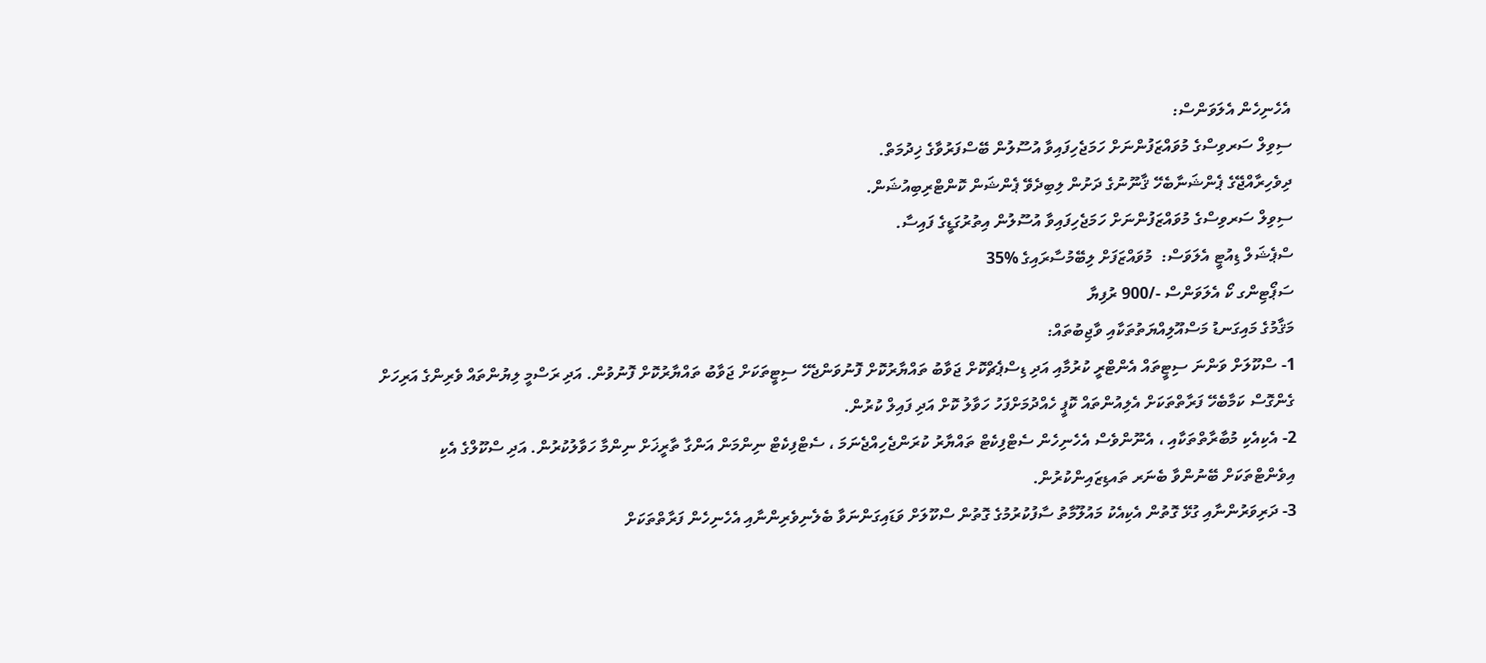އެހެނިހެން އެލަވަންސް:
ސިވިލް ސަރވިސްގެ މުވައްޒަފުންނަށް ހަމަޖެހިފައިވާ އުސޫލުން ބޭސްފަރުވާގެ ޚިދުމަތް.
ދިވެހިރާއްޖޭގެ ޕެންޝަނާބެހޭ ޤާނޫނުގެ ދަށުން ލިބިދެވޭ ޕެންޝަން ކޮންޓްރިބިއުޝަން.
ސިވިލް ސަރވިސްގެ މުވައްޒަފުންނަށް ހަމަޖެހިފައިވާ އުސޫލުން އިތުރުގަޑީގެ ފައިސާ.
ސްޕެޝަލް ޑިއުޓީ އެލަވަސް:  މުވައްޒަފަށް ލިބޭމުސާރައިގެ %35
ސަޕޯޓިންގ ކޯ އެލަވަންސް -/900 ރުފިޔާ
މަޤާމުގެ މައިގަނޑު މަސްއޫލިއްޔަތުތަކާއި ވާޖިބުތައް:
1- ސްކޫލަށް ވަންނަ ސިޓީތައް އެންޓްރީ ކުރުމާއި އަދި ޑިސްޕެޗްކޮށް ޖަވާބު ތައްޔާރުކޮށް ފޮނުވަންޖެހޭ ސިޓީތަކަށް ޖަވާބު ތައްޔާރުކޮށް ފޮނުވުން. އަދި ރަސްމީ ލިޔުންތައް ވެރިންގެ އަރިހަށް ގެންގޮސް ކަމާބެހޭ ފަރާތްތަކަށް އެލިއުންތައް ކޮޕީ ހެއްދުމަށްފަހު ހަވާލު ކޮށް އަދި ފައިލް ކުރުން.
2- އެކިއެކި މުބާރާތްތަކާއި ، އެނޫންވެސް އެހެނިހެން ސެޓްފިކެޓް ތައްޔާރު ކުރަންޖެހިއްޖެނަމަ ، ސެޓްފިކެޓް ނިންމަން އަންގާ ތާރީޚަށް ނިންމާ ހަވާލުކުރުން. އަދި ސްކޫލްގެ އެކި އިވެންޓްތަކަށް ބޭނުންވާ ބެނަރ ތައޑިޒައިންކުރުން.
3- ދަރިވަރުންނާއި ގުޅޭ ގޮތުން އެކިއެކު މައުލޫމާތު ސާފުކުރުމުގެ ގޮތުން ސްކޫލަށް ވަޑައިގަންނަވާ ބެލެނިވެރިންނާއި އެހެނިހެން ފަރާތްތަކަށް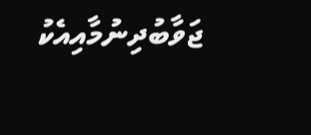ޖަވާބުދިނުމާއިއެކު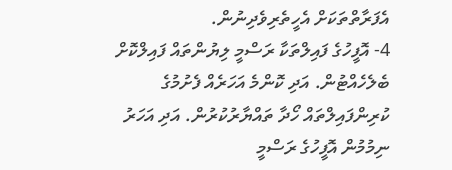އެފަރާތްތަކަށް އެހީތެރިވެދިނުން.
4- އޮފީހުގެ ފައިލްތަކާ ރަސްމީ ލިޔުންތައް ފައިލްކޮށް ބެލެހެއްޓުން. އަދި ކޮންމެ އަހަރެއް ފެށުމުގެ ކުރިންފައިލްތައް ހޯދާ ތައްޔާރުކުރުން. އަދި އަހަރު ނިމުމުން އޮފީހުގެ ރަސްމީ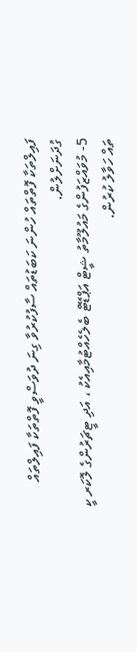ފައިލްތަކާ ފޮތްތައް ހުންނަ ކަބަޑުތައް ސާފުކުރުވާ ގިނަ ދުވަސްވީ ފޮތްތަކާ ފައިލްތައް ގުދަނަށްލުން.
5- މުވައްޒަފުންގެ މައުލޫމާތު ޝީޓް އަޕްޑޭޓް ބެލެހެއްޓުމާއިއެކު ، އަދި ޓީޗަރުންގެ ލޮކަރ ކީ ތައް ހަވާލު ކުރުން.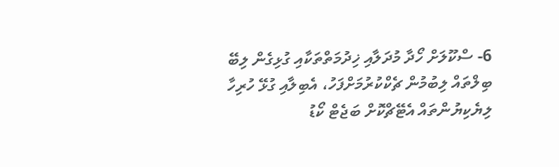6- ސްކޫލަށް ހޯދާ މުދަލާއި ޚިދުމަތްތަކާއި ގުޅިގެން ލިބޭ ބިލްތައް ލިބުމުން ޗެކްކުރުމަށްފަހު، އެބިލާއި ގުޅޭ ހުރިހާ ލިޔެކިޔުންތައް އެޓޭޗްކޮށް ބަޖެޓް ކޯޑު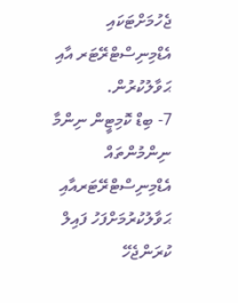ޖެހުމަށްޓަކައި އެޑްމިނިސްޓްރޭޓަރ އާއި ޙަވާލުކުރުން.
7- ބިޑް ކޮމިޓީން ނިންމާ ނިންމުންތައް އެޑްމިނިސްޓްރޭޓަރއާއި ޙަވާލުކުރުމަށްފަހު ފައިލް ކުރަންޖެހޭ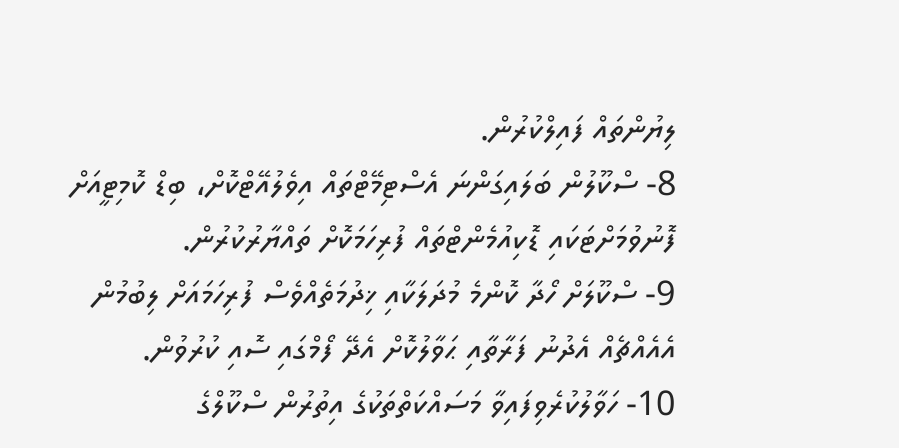ލިޔުންތައް ފައިލްކުރުން.
8- ސްކޫލުން ބަލައިގަންނަ އެސްޓިމޭޓްތައް އިވެލުއޭޓްކޮށް، ބިޑް ކޮމިޓީއަށް ފޮނުވުމަށްޓަކައި ޑޮކިއުމެންޓްތައް ފުރިހަމަކޮށް ތައްޔާރުކުރުން.
9- ސްކޫލަށް ހޯދާ ކޮންމެ މުދަލަކާއި ޚިދުމަތެއްވެސް ފުރިހަމައަށް ލިބުމުން އެއެއްޗެއް އެދުނު ފަރާތާއި ޙަވާލުކޮށް އެދޭ ފޯމްގައި ސޮއި ކުރުވުން.
10- ހަވާލުކުރެވިފައިވާ މަސައްކަތްތަކުގެ އިތުރުން ސްކޫލްގެ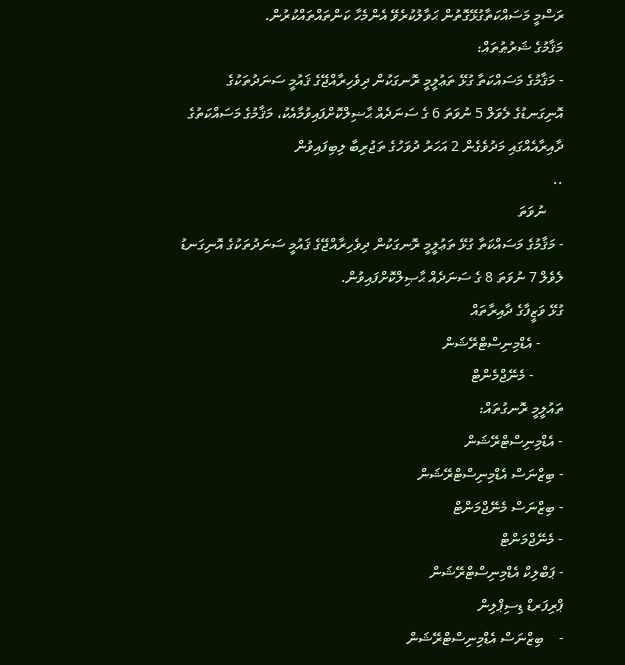ރަސްމީ މަސައްކަތާގުޅޭގޮތުން ޙަވާލުކުރެވޭ އެންމެހާ ކަންތައްތައްކުރުން.
މަޤާމުގެ ޝަރުޠުތައް:
- މަޤާމުގެ މަސައްކަތާ ގުޅޭ ތަޢުލީމީ ރޮނގަކުން ދިވެހިރާއްޖޭގެ ޤައުމީ ސަނަދުތަކުގެ އޮނިގަނޑުގެ ލެވަލް 5 ނުވަތަ 6 ގެ ސަނަދެއް ޙާޟިލްކޮށްފައިވުމާއެކު، މަޤާމުގެ މަސައްކަތުގެ ދާއިރާއެއްގައި މަދުވެގެން 2 އަހަރު ދުވަހުގެ ތަޖުރިބާ ލިބިފައިވުން                             ..
     ނުވަތަ
- މަޤާމުގެ މަސައްކަތާ ގުޅޭ ތަޢުލީމީ ރޮނގަކުން ދިވެހިރާއްޖޭގެ ޤައުމީ ސަނަދުތަކުގެ އޮނިގަނޑު ލެވެލް 7 ނުވަތަ 8 ގެ ސަނަދެއް ޙާޞިލްކޮށްފައިވުން.
ގުޅޭ ވަޒީފާގެ ދާއިރާތައް
      - އެޑްމިނިސްޓްރޭޝަން
        - މެނޭޖްމެންޓް
ތައުލީމީ ރޮނގުތައް:
- އެޑްމިނިސްޓްރޭޝަން
- ބިޒްނަސް އެޑްމިނިސްޓްރޭޝަން
- ބިޒްނަސް މެނޭޖްމަންޓް
- މެނޭޖްމަންޓް
- ޕަބްލިކް އެޑްމިނިސްޓްރޭޝަން
ޕްރިފަރޑް ޑިސިޕްލިން
-    ބިޒްނަސް އެޑްމިނިސްޓްރޭޝަން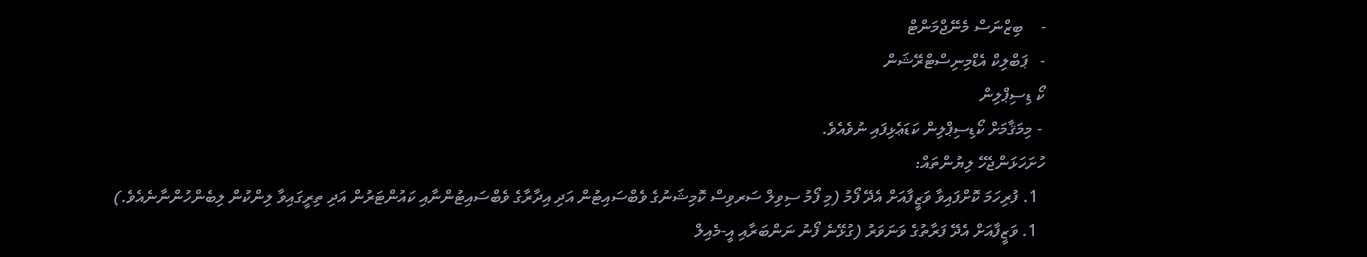-    ބިޒްނަސް މެނޭޖްމަންޓް
-   ޕަބްލިކް އެޑްމިނިސްޓްރޭޝަން
ކޯ ޑިސިޕްލިން
 - މިމަޤާމަށް ކޯޑިސިޕްލިން ކަޑަޢެޅިފައި ނުވެއެވެ.
ހުށަހަޅަންޖެހޭ ލިޔުންތައް:
  1. ފުރިހަމަ ކޮށްފައިވާ ވަޒީފާއަށް އެދޭ ފޯމު (މި ފޯމު ސިވިލް ސަރވިސް ކޮމިޝަނުގެ ވެބްސައިޓުން އަދި އިދާރާގެ ވެބްސައިޓުންނާއި ކައުންޓަރުން އަދި ތިރީގައިވާ ލިންކުން ލިބެންހުންނާނެއެވެ.)
  1. ވަޒީފާއަށް އެދޭ ފަރާތުގެ ވަނަވަރު (ގުޅޭނެ ފޯނު ނަންބަރާއި އީ-މެއިލް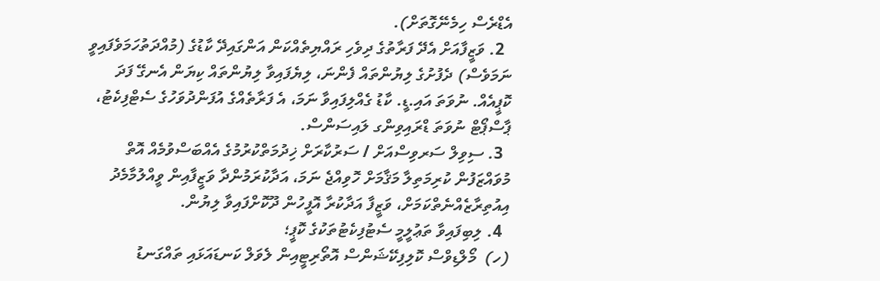އެޑްރެސް ހިމެނޭގޮތަށް).
  2. ވަޒީފާއަށް އެދޭ ފަރާތުގެ ދިވެހި ރައްޔިތެއްކަން އަންގައިދޭ ކާޑުގެ (މުއްދަތުހަމަވެފައިވީ ނަމަވެސް) ދެފުށުގެ ލިޔުންތައް ފެންނަ، ލިޔެފައިވާ ލިޔުންތައް ކިޔަން އެނގޭ ފަދަ ކޮޕީއެއް. ނުވަތަ އައި.ޑީ. ކާޑު ގެއްލިފައިވާ ނަމަ، އެ ފަރާތެއްގެ އުފަންދުވަހުގެ ސެޓްފިކެޓު، ޕާސްޕޯޓް ނުވަތަ ޑްރައިވިންގ ލައިސަންސް.
  3. ސިވިލް ސަރވިސްއަށް / ސަރުކާރަށް ޚިދުމަތްކުރުމުގެ އެއްބަސްވުމެއް އޮތް މުވައްޒަފުން ކުރިމަތިލާ މަޤާމަށް ހޮވިއްޖެ ނަމަ، އަދާކުރަމުންދާ ވަޒީފާއިން ވީއްލުމާމެދު އިއުތިރާޒެއްނެތްކަމަށް، ވަޒީފާ އަދާކުރާ އޮފީހުން ދޫކޮށްފައިވާ ލިޔުން.
  4. ލިބިފައިވާ ތަޢުލީމީ ސެޓުފިކެޓުތަކުގެ ކޮޕީ؛
(ހ)  މޯލްޑިވްސް ކޮލިފިކޭޝަންސް އޮތޯރިޓީއިން ލެވަލް ކަނޑައަޅައި ތައްގަނޑު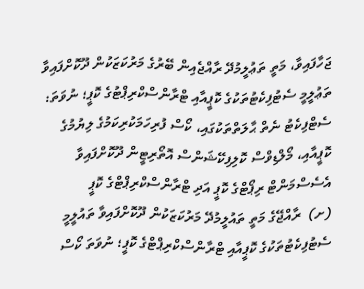ޖަހާފައިވާ، މަތީ ތަޢުލީމުދޭ ރާއްޖެއިން ބޭރުގެ މަރުކަޒަކުން ދޫކޮށްފައިވާ ތަޢުލީމީ ސެޓުފިކެޓުތަކުގެ ކޮޕީއާއި ޓްރާންސްކްރިޕްޓުގެ ކޮޕީ؛ ނުވަތަ: ސެޓްފިކެޓު ނެތް ޙާލަތްތަކުގައި، ކޯސް ފުރިހަމަކުރިކަމުގެ ލިޔުމުގެ ކޮޕީއާއި، މޯލްޑިވްސް ކޮލިފިކޭޝަންސް އޮތޯރިޓީން ދޫކޮށްފައިވާ އެސެސްމަންޓް ރިޕޯޓްގެ ކޮޕީ އަދި ޓްރާންސްކްރިޕްޓްގެ ކޮޕީ
(ށ)  ރާއްޖޭގެ މަތީ ތައުލީމުދޭ މަރުކަޒަކުން ދޫކޮށްފައިވާ ތައުލީމީ ސެޓުފިކެޓުތަކުގެ ކޮޕީއާއި ޓްރާންސްކްރިޕްޓްގެ ކޮޕީ؛ ނުވަތަ ކޯސް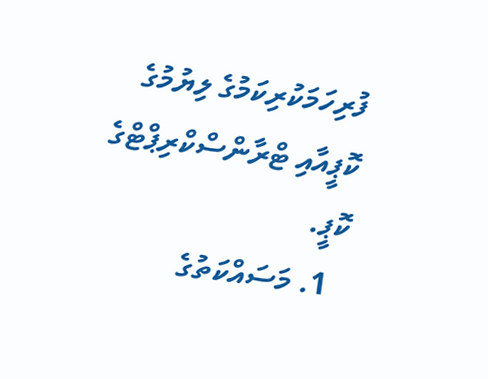ފުރިހަމަކުރިކަމުގެ ލިޔުމުގެ ކޮޕީއާއި ޓްރާންސްކްރިޕްޓްގެ ކޮޕީ.
  1. މަސައްކަތުގެ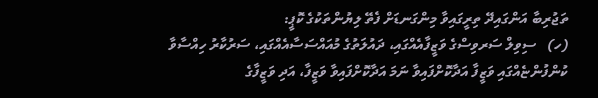ތަޖުރިބާ އަންގައިދޭ ތިރީގައިވާ މިންގަނޑަށް ފެތޭ ލިޔުންތަކުގެ ކޮޕީ:
(ހ)   ސިވިލް ސަރވިސްގެ ވަޒީފާއެއްގައި، ދައުލަތުގެ މުއައްސަސާއެއްގައި، ސަރުކާރު ހިއްސާވާ ކުންފުންޏެއްގައި ވަޒީފާ އަދާކޮށްފައިވާ ނަމަ އަދާކޮށްފައިވާ ވަޒީފާ، އަދި ވަޒީފާގެ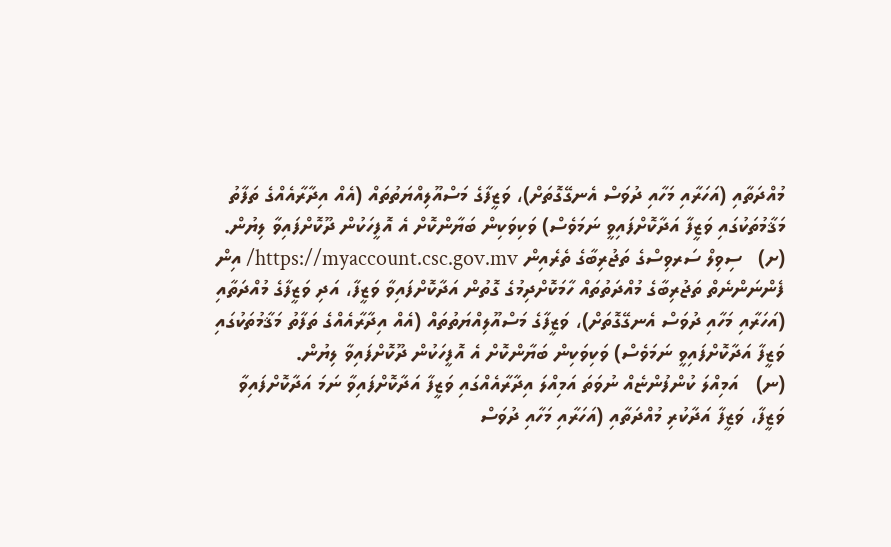މުއްދަތާއި (އަހަރާއި މަހާއި ދުވަސް އެނގޭގޮތަށް)، ވަޒީފާގެ މަސްއޫލިއްޔަތުތައް (އެއް އިދާރާއެއްގެ ތަފާތު މަޤާމުތަކުގައި ވަޒީފާ އަދާކޮށްފައިވީ ނަމަވެސް) ވަކިވަކިން ބަޔާންކޮށް އެ އޮފީހަކުން ދޫކޮށްފައިވާ ލިޔުން.
(ށ)   ސިވިލް ސަރވިސްގެ ތަޖުރިބާގެ ތެރެއިން https://myaccount.csc.gov.mv/ އިން ފެންނަންނެތް ތަޖުރިބާގެ މުއްދަތުތައް ހާމަކޮށްދިމުގެ ގޮތުން އަދާކޮށްފައިވާ ވަޒީފާ، އަދި ވަޒީފާގެ މުއްދަތާއި (އަހަރާއި މަހާއި ދުވަސް އެނގޭގޮތަށް)، ވަޒީފާގެ މަސްއޫލިއްޔަތުތައް (އެއް އިދާރާއެއްގެ ތަފާތު މަޤާމުތަކުގައި ވަޒީފާ އަދާކޮށްފައިވީ ނަމަވެސް) ވަކިވަކިން ބަޔާންކޮށް އެ އޮފީހަކުން ދޫކޮށްފައިވާ ލިޔުން.
(ނ)   އަމިއްލަ ކުންފުންޏެއް ނުވަތަ އަމިއްލަ އިދާރާއެއްގައި ވަޒީފާ އަދާކޮށްފައިވާ ނަމަ އަދާކޮށްފައިވާ ވަޒީފާ، ވަޒީފާ އަދާކުރި މުއްދަތާއި (އަހަރާއި މަހާއި ދުވަސް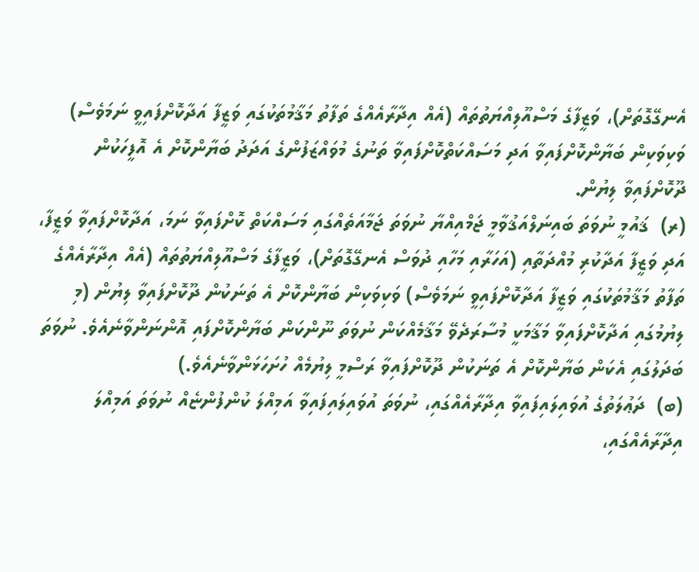އެނގޭގޮތަށް)، ވަޒީފާގެ މަސްއޫލިއްޔަތުތައް (އެއް އިދާރާއެއްގެ ތަފާތު މަޤާމުތަކުގައި ވަޒީފާ އަދާކޮށްފައިވީ ނަމަވެސް) ވަކިވަކިން ބަޔާންކޮށްފައިވާ އަދި މަސައްކަތްކޮށްފައިވާ ތަނުގެ މުވައްޒަފުންގެ އަދަދު ބަޔާންކޮށް އެ އޮފީހަކުން ދޫކޮށްފައިވާ ލިޔުން.
(ރ)  ޤައުމީ ނުވަތަ ބައިނަލްއަޤުވާމީ ޖަމްއިއްޔާ ނުވަތަ ޖަމާއަތެއްގައި މަސައްކަތް ކޮށްފައިވާ ނަމަ، އަދާކޮށްފައިވާ ވަޒީފާ، އަދި ވަޒީފާ އަދާކުރި މުއްދަތާއި (އަހަރާއި މަހާއި ދުވަސް އެނގޭގޮތަށް)، ވަޒީފާގެ މަސްއޫލިއްޔަތުތައް (އެއް އިދާރާއެއްގެ ތަފާތު މަޤާމުތަކުގައި ވަޒީފާ އަދާކޮށްފައިވީ ނަމަވެސް) ވަކިވަކިން ބަޔާންކޮށް އެ ތަނަކުން ދޫކޮށްފައިވާ ލިޔުން (މި ލިޔުމުގައި އަދާކޮށްފައިވާ މަޤާމަކީ މުސާރަދެވޭ މަޤާމެއްކަން ނުވަތަ ނޫންކަން ބަޔާންކޮށްފައި އޮންނަންވާނެއެވެ. ނުވަތަ ބަދަލުގައި އެކަން ބަޔާންކޮށް އެ ތަނަކުން ދޫކޮށްފައިވާ ރަސްމީ ލިޔުމެއް ހުށަހަޅަންވާނެއެވެ.)
(ބ)  ދަޢުލަތުގެ އުވައިލައިފައިވާ އިދާރާއެއްގައި، ނުވަތަ އުވައިލައިފައިވާ އަމިއްލަ ކުންފުންޏެއް ނުވަތަ އަމިއްލަ އިދާރާއެއްގައި،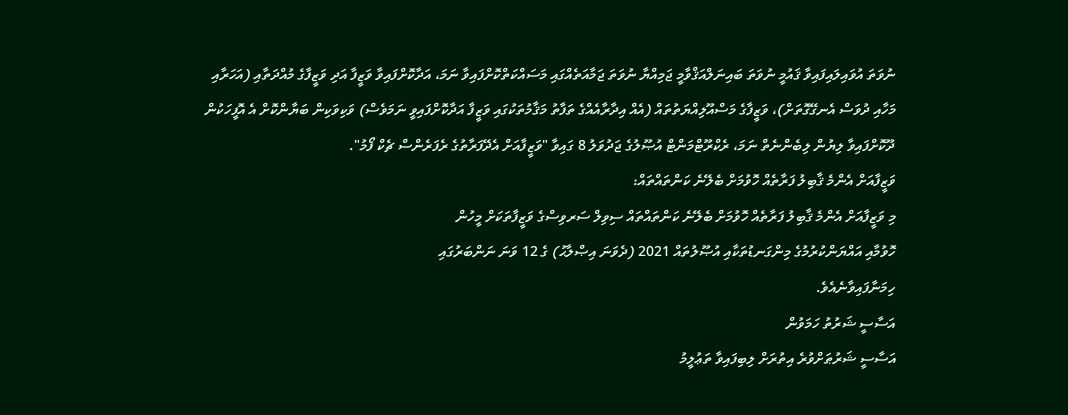ނުވަތަ އުވައިލައިފައިވާ ޤައުމީ ނުވަތަ ބައިނަލްއަޤްވާމީ ޖަމިއްޔާ ނުވަތަ ޖަމާއަތެއްގައި މަސައްކަތްކޮށްފައިވާ ނަމަ، އަދާކޮށްފައިވާ ވަޒީފާ އަދި ވަޒީފާގެ މުއްދަތާއި (އަހަރާއި މަހާއި ދުވަސް އެނގޭގޮތަށް)، ވަޒީފާގެ މަސްއޫލިއްޔަތުތައް (އެއް އިދާރާއެއްގެ ތަފާތު މަޤާމުތަކުގައި ވަޒީފާ އަދާކޮށްފައިވީ ނަމަވެސް) ވަކިވަކިން ބަޔާންކޮށް އެ އޮފީހަކުން ދޫކޮށްފައިވާ ލިޔުން ލިބެންނެތް ނަމަ، ރެކްރޫޓްމަންޓް އުޞޫލުގެ ޖަދުވަލު 8 ގައިވާ "ވަޒީފާއަށް އެދޭފަރާތުގެ ރެފަރެންސް ޗެކް ފޯމު".
ވަޒީފާއަށް އެންމެ ޤާބިލު ފަރާތެއް ހޮވުމަށް ބެލޭނެ ކަންތައްތައް:
މި ވަޒީފާއަށް އެންމެ ޤާބިލު ފަރާތެއް ހޮވުމަށް ބެލޭނެ ކަންތައްތައް ސިވިލް ސަރވިސްގެ ވަޒީފާތަކަށް މީހުން
ހޮވުމާއި އައްޔަންކުރުމުގެ މިންގަނޑުތަކާއި އުޞޫލުތައް 2021 (ދެވަނަ އިޞްލާޙު) ގެ 12 ވަނަ ނަންބަރުގައި
ހިމަނާފައިވާނެއެވެ.
އަސާސީ ޝަރުތު ހަމަވުން
އަސާސީ ޝަރުޠަށްވުރެ އިތުރަށް ލިބިފައިވާ ތަޢުލީމު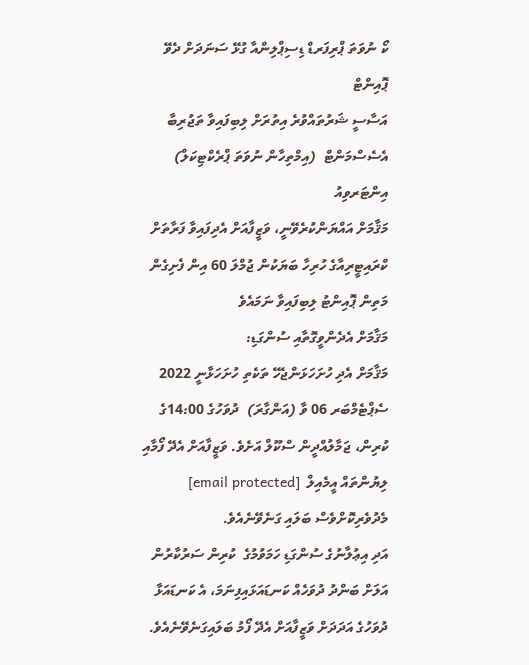ކޯ ނުވަތަ ޕްރިފަރޑް ޑިސިޕްލިންއާ ގުޅޭ ސަނަދަށް ދެވޭ ޕޮއިންޓް
އަސާސީ ޝަރުތައްވުރެ އިތުރަށް ލިބިފައިވާ ތަޖުރިބާ
އެސެސްމަންޓް  (އިމްތިހާން ނުވަތަ ޕްރެކްޓިކަލް)
އިންޓަރވިއު
މަޤާމަށް އައްޔަންކުރެވޭނީ، ވަޒީފާއަށް އެދިފައިވާ ފަރާތަށް ކްރައިޓީރިއާގެ ހުރިހާ ބަޔަކުން ޖުމްލަ 60 އިން ފެށިގެން މަތިން ޕޮއިންޓު ލިބިފައިވާ ނަމައެވެ
މަޤާމަށް އެދެންވީގޮތާއި ސުންގަޑި:
މަޤާމަށް އެދި ހުށަހަޅަންޖެހޭ ތަކެތި ހުށަހަޅާނީ 2022 ސެޕްޓެމްބަރ 06 ވާ (އަންގާރަ)  ދުވަހުގެ 14:00ގެ ކުރިން، ޖަމާލުއްދީން ސްކޫލް އަށެވެ. ވަޒީފާއަށް އެދޭ ފޯމާއި ލިޔުންތައް އީމެއިލް  [email protected] މެދުވެރިކޮށްވެސް ބަލައި ގަނެވޭނެއެވެ.
އަދި އިޢުލާނުގެ ސުންގަޑި ހަމަވުމުގެ  ކުރިން ސަރުކާރުން އަލަށް ބަންދު ދުވަހެއް ކަނޑައަޅައިފިނަމަ، އެ ކަނޑައަޅާ ދުވަހުގެ އަދަދަށް ވަޒީފާއަށް އެދޭ ފޯމު ބަލައިގަނެވޭނެއެވެ.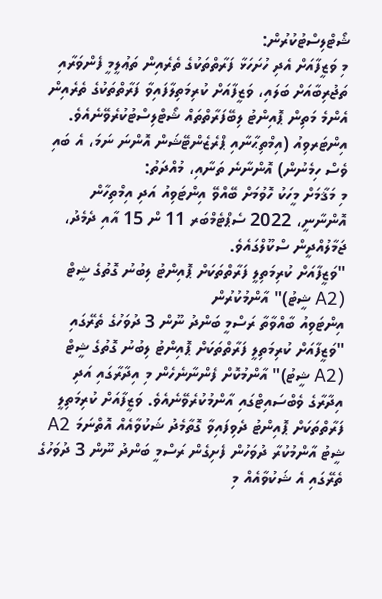ޝޯޓްލިސްޓުކުރުން:
މި ވަޒީފާއަށް އެދި ހުށަހަޅާ ފަރާތްތަކުގެ ތެރެއިން ތަޢުލީމީ ފެންވަރާއި ތަޖުރިބާއަށް ބަލައި، ވަޒީފާއަށް ކުރިމަތިލާފައިވާ ފަރާތްތަކުގެ ތެރެއިން އެންމެ މަތިން ޕޮއިންޓު ލިބޭފަރާތްތައް ޝޯޓްލިސްޓުކުރެވޭނެއެވެ.
އިންޓަރވިއު (އިމްތިޙާނާއި ޕްރެޒެންޓޭޝަން އޮންނަ ނަމަ، އެ ބައި ވެސް ހިމެނުން) އޮންނާނެ ތަނާއި، މުއްދަތު:
މި މަޤާމަށް މީހަކު ހޮވުމަށް ބޭއްވޭ އިންޓަވިއު އަދި އިމްތިހާން އޮންނާނީ، 2022 ސެޕްޓެމްބަރ 11 ން 15 އާއި ދެމެދު، ޖަމާލުއްދީން ސްކޫލްގައެވެ.
"ވަޒީފާއަށް ކުރިމަތިލީ ފަރާތްތަކަށް ޕޮއިންޓު ލިބުނު ގޮތުގެ ޝީޓް (A2 ޝީޓު)" އާންމުކުރުން
އިންޓަވިއު ބާއްވާތާ ރަސްމީ ބަންދު ނޫން 3 ދުވަހުގެ ތެރޭގައި "ވަޒީފާއަށް ކުރިމަތިލީ ފަރާތްތަކަށް ޕޮއިންޓު ލިބުނު ގޮތުގެ ޝީޓް (A2 ޝީޓު)" އާންމުކޮށް ފެންނާނެހެން މި އިދާރާގައި އަދި އިދާރާގެ ވެބްސައިޓްގައި އާންމުކުރެވޭނެއެވެ. ވަޒީފާއަށް ކުރިމަތިލީ ފަރާތްތަކަށް ޕޮއިންޓު ދެވިފައިވާ ގޮތާމެދު ޝަކުވާއެއް އޮތްނަމަ A2 ޝީޓު އާންމުކުރާ ދުވަހުން ފެށިގެން ރަސްމީ ބަންދު ނޫން 3 ދުވަހުގެ ތެރޭގައި އެ ޝަކުވާއެއް މި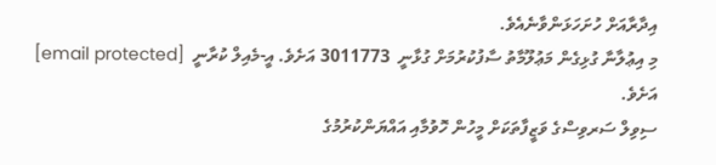އިދާރާއަށް ހުށަހަޅަންވާނެއެވެ.
މި އިޢުލާނާ ގުޅިގެން މަޢުލޫމާތު ސާފުކުރުމަށް ގުޅާނީ  3011773 އަށެވެ. އީ-މެއިލް ކުރާނީ  [email protected] އަށެވެ.
ސިވިލް ސަރވިސްގެ ވަޒީފާތަކަށް މީހުން ހޮވުމާއި އައްޔަންކުރުމުގެ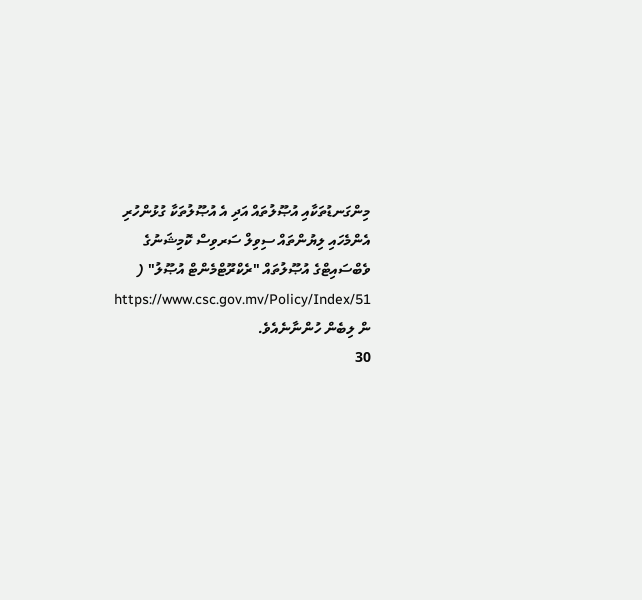މިންގަނޑުތަކާއި އުޞޫލުތައް އަދި އެ އުޞޫލުތަކާ ގުޅުންހުރި އެންމެހައި ލިޔުންތައް ސިވިލް ސަރވިސް ކޮމިޝަނުގެ ވެބްސައިޓްގެ އުޞޫލުތައް "ރެކްރޫޓްމެންޓް އުޞޫލު" ( https://www.csc.gov.mv/Policy/Index/51  ން ލިބެން ހުންނާނެއެވެ.
30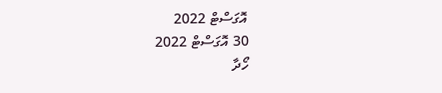އޮގަސްޓް 2022
30 އޮގަސްޓް 2022
ހޯދާ